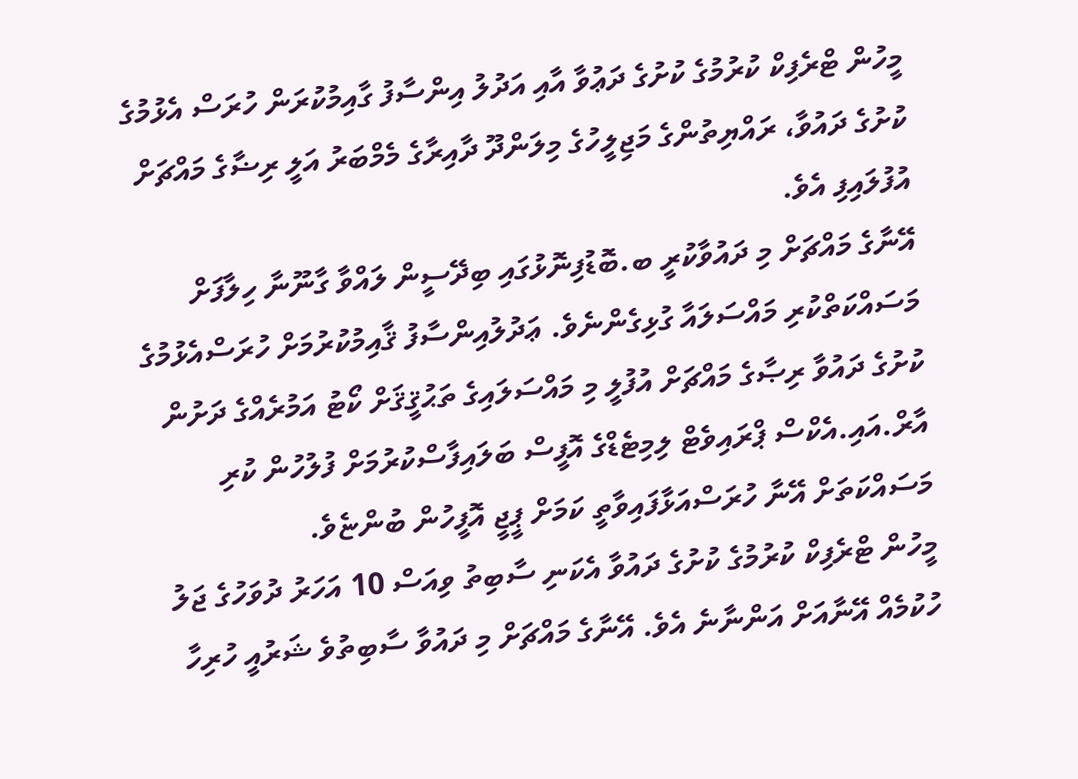މީހުން ޓްރެފިކް ކުރުމުގެ ކުށުގެ ދަޢުވާ އާއި އަދުލު އިންސާފު ގާއިމުކުރަން ހުރަސް އެޅުމުގެ ކުށުގެ ދައުވާ، ރައްޔިތުންގެ މަޖިލީހުގެ މިލަންދޫ ދާއިރާގެ މެމްބަރު އަލީ ރިޟާގެ މައްޗަށް އުފުލައިފި އެވެ.
އޭނާގެ މައްޗަށް މި ދައުވާކުރީ ބ.ބޮޑުފިނޮޅުގައި ބިދޭސީން ލައްވާ ގާނޫނާ ހިލާފަށް މަސައްކަތްކުރި މައްސަލައާ ގުޅިގެންނެވެ. ޢަދުލުއިންސާފު ޤާއިމުކުރުމަށް ހުރަސްއެޅުމުގެ ކުށުގެ ދައުވާ ރިޞާގެ މައްޗަށް އުފުލީ މި މައްސަލައިގެ ތަޙުޤީޤަށް ކޯޓު އަމުރެއްގެ ދަށުން އާރް.އައި.އެކްސް ޕްރައިވެޓް ލިމިޓެޑްގެ އޮފީސް ބަލައިފާސްކުރުމަށް ފުލުހުން ކުރި މަސައްކަތަށް އޭނާ ހުރަސްއަޅާފައިވާތީ ކަމަށް ޕީޖީ އޮފީހުން ބުންޏެވެ.
މީހުން ޓްރެފިކް ކުރުމުގެ ކުށުގެ ދައުވާ އެކަނި ސާބިތު ވިއަސް 10 އަހަރު ދުވަހުގެ ޖަލު ހުކުމެއް އޭނާއަށް އަންނާނެ އެވެ. އޭނާގެ މައްޗަށް މި ދައުވާ ސާބިތުވެ ޝަރުއީ ހުރިހާ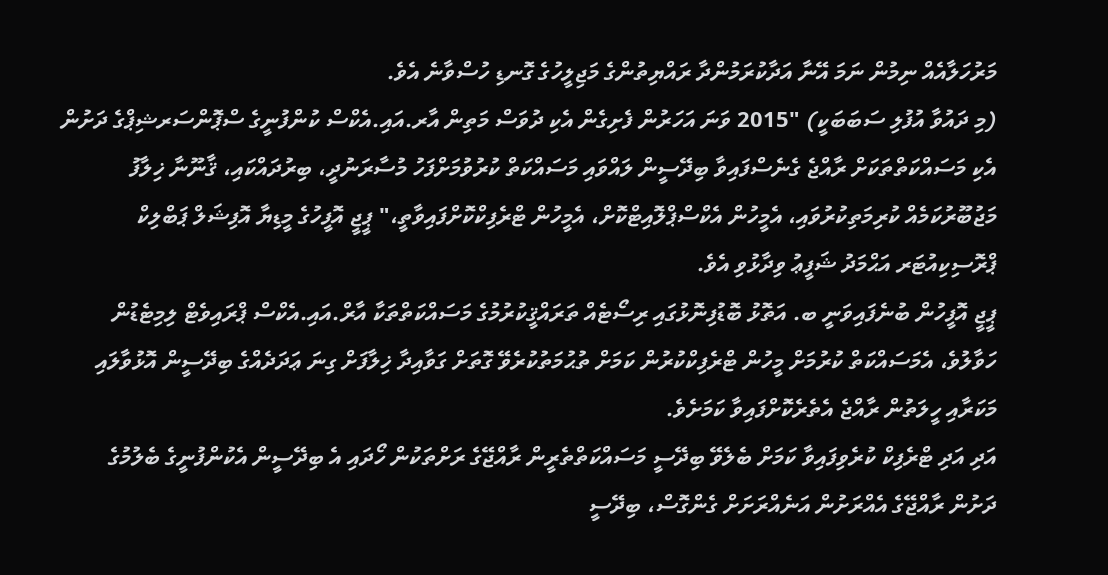މަރުހަލާއެއް ނިމުން ނަމަ އޭނާ އަދާކުރަމުންދާ ރައްޔިތުންގެ މަޖިލީހުގެ ގޮނޑި ހުސްވާނެ އެވެ.
(މި ދައުވާ އުފުލި ސަބަބަކީ) "2015 ވަނަ އަހަރުން ފެށިގެން އެކި ދުވަސް މަތިން އާރ.އައި.އެކްސް ކުންފުނީގެ ސްޕޮންސަރޝިޕްގެ ދަށުން އެކި މަސައްކަތްތަކަށް ރާއްޖެ ގެނެސްފައިވާ ބިދޭސީން ލައްވައި މަސައްކަތް ކުރުވުމަށްފަހު މުސާރަނުދީ، ބިރުދައްކައި، ޤާނޫނާ ޚިލާފު މަޖުބޫރުކަމެއް ކުރިމަތިކުރުވައި، އެމީހުން އެކްސްޕްލޮއިޓްކޮށް، އެމީހުން ޓްރެފިކްކޮށްފައިވާތީ،" ޕީޖީ އޮފީހުގެ މީޑިޔާ އޮފިޝަލް ޕަބްލިކް ޕްރޮސިކިއުޓަރ އަޙްމަދު ޝަފީޢު ވިދާޅުވި އެވެ.
ޕީޖީ އޮފީހުން ބުނެފައިވަނީ ބ. އަތޮޅު ބޮޑުފިނޮޅުގައި ރިސޯޓެއް ތަރައްޤީކުރުމުގެ މަސައްކަތްތަކާ އާރް.އައި.އެކްސް ޕްރައިވެޓް ލިމިޓެޑުން ހަވާލުވެ، އެމަސައްކަތް ކުރުމަށް މީހުން ޓްރެފިކްކުރުން ކަމަށް ތުޙުމަތުކުރެވޭ ގޮތަށް ގަވާއިދާ ޚިލާފަށް ގިނަ ޢަދަދެއްގެ ބިދޭސީން އޮޅުވާލައި މަކަރާއި ހީލަތުން ރާއްޖެ އެތެރެކޮށްފައިވާ ކަމަށެވެ.
އަދި އަދި ޓްރެފިކް ކުރެވިފައިވާ ކަމަށް ބެލެވޭ ބިދޭސީ މަސައްކަތްތެރީން ރާއްޖޭގެ ރަށްތަކުން ހޯދައި އެ ބިދޭސީން އެކުންފުނީގެ ބެލުމުގެ ދަށުން ރާއްޖޭގެ އެއްރަށުން އަނެއްރަށަށް ގެންގޮސް، ބިދޭސީ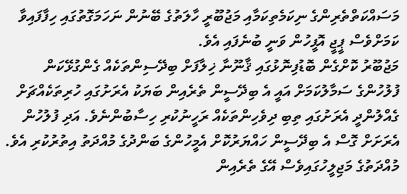މަސައްކަތްތެރިންގެ ނިކަމެތިކަމާއި މަޖުބޫރީ ހާލަތުގެ ބޭނުން ނަހަމަގޮތުގައި ހިފާފައިވާ ކަމަށްވެސް ޕީޖީ އޮފީހުން ވަނީ ބުނެފައި އެވެ.
މަޖުބޫރު ކޮށްގެން ބޮޑުފިނޮޅުގައި ޤާނޫނާ ޚިލާފަށް ބިދޭސިންތަކެއް ގެންގުޅޭކަން ފުލުހުންގެ ސަމާލުކަމަށް އައީ އެ ބިދޭސީން ތެރެއިން ބަޔަކު އެރަށުގައި ހުރިތަކެއްޗަށް ގެއްލުންދީ އެރަށުގައި ތިބި ދިވެހިންތަކެއް ރަހީނުކުރި ހިސާބުންނެވެ. އަދި ފުލުހުން އެރަށަށް ގޮސް އެ ބިދޭސީން ހައްޔަރުކޮށް އެމީހުންގެ ބަންދުގެ މުއްދަތު އިތުރުކުރި އެވެ. މުއްދަތުގެ މަޖިލީހުގައިވެސް އޭގެ ތެރެއިން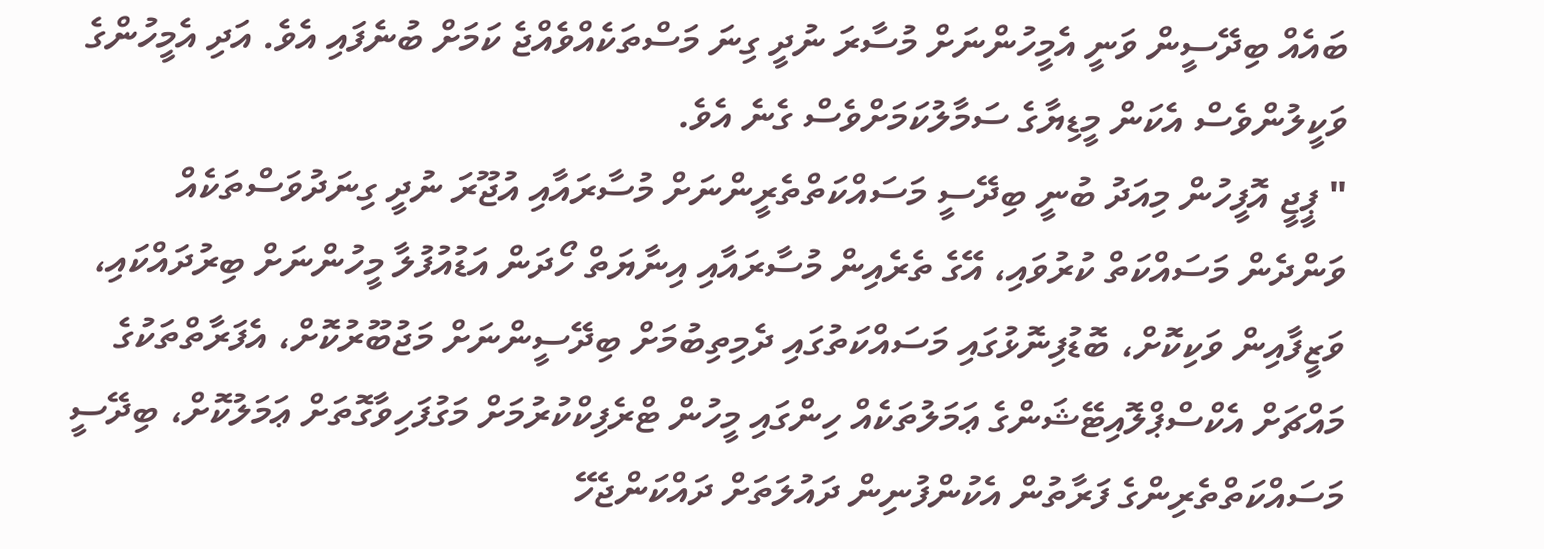ބައެއް ބިދޭސީން ވަނީ އެމީހުންނަށް މުސާރަ ނުދީ ގިނަ މަސްތަކެއްވެއްޖެ ކަމަށް ބުނެފައި އެވެ. އަދި އެމީހުންގެ ވަކީލުންވެސް އެކަން މީޑިޔާގެ ސަމާލުކަމަށްވެސް ގެނެ އެވެ.
" ޕީޖީ އޮފީހުން މިއަދު ބުނީ ބިދޭސީ މަސައްކަތްތެރީންނަށް މުސާރައާއި އުޖޫރަ ނުދީ ގިނަދުވަސްތަކެއް ވަންދެން މަސައްކަތް ކުރުވައި، އޭގެ ތެރެއިން މުސާރައާއި އިނާޔަތް ހޯދަން އަޑުއުފުލާ މީހުންނަށް ބިރުދައްކައި، ވަޒީފާއިން ވަކިކޮށް، ބޮޑުފިނޮޅުގައި މަސައްކަތުގައި ދެމިތިބުމަށް ބިދޭސީންނަށް މަޖުބޫރުކޮށް، އެފަރާތްތަކުގެ މައްޗަށް އެކްސްޕްލޮއިޓޭޝަންގެ ޢަމަލުތަކެއް ހިންގައި މީހުން ޓްރެފިކްކުރުމަށް މަގުފަހިވާގޮތަށް ޢަމަލުކޮށް، ބިދޭސީ މަސައްކަތްތެރިންގެ ފަރާތުން އެކުންފުނިން ދައުލަތަށް ދައްކަންޖެހޭ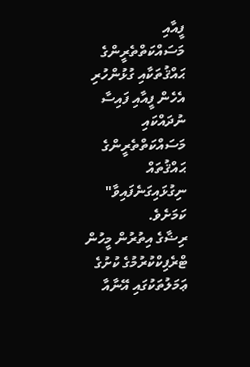ފީއާއި މަސައްކަތްތެރީންގެ ޙައްޤުތަކާއި ގުޅުންހުރި އެހެން ފީއާއި ފައިސާ ނުދައްކައި މަސައްކަތްތެރީންގެ ޙައްޤުތައް ނިގުޅައިގަނެފައިވާ" ކަމަށެވެ.
ރިޟާގެ އިތުރުން މީހުން ޓްރެފިކްކުރުމުގެ ކުށުގެ ޢަމަލުތަކުގައި އޭނާއާ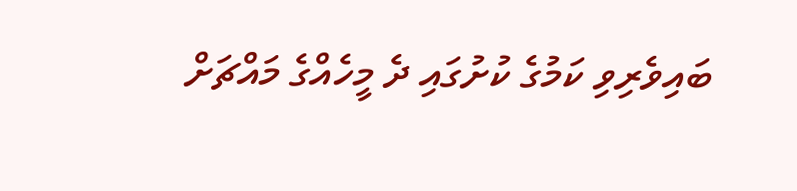ބައިވެރިވި ކަމުގެ ކުށުގައި ދެ މީހެއްގެ މައްޗަށް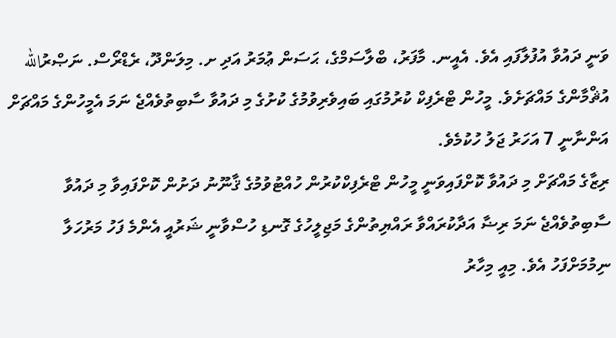ވަނީ ދައުވާ އުފުލާފައި އެވެ. އެއީނ. މާފަރު، ބްލާސަމްގެ، ޙަސަން ޢުމަރު އަދި ށ. މިލަންދޫ، ރެޑްރޯސް. ނަޞްރުالله އުޘްމާންގެ މައްޗަށެވެ. މީހުން ޓްރެފިކް ކުރުމުގައި ބައިވެރިވުމުގެ ކުށުގެ މި ދައުވާ ސާބިތުވެއްޖެ ނަމަ އެމީހުންގެ މައްޗަށް އަންނާނީ 7 އަހަރު ޖަލު ހުކުމެވެ.
ރިޒާގެ މައްޗަށް މި ދައުވާ ކޮށްފައިވަނީ މީހުން ޓްރެފިކްކުރުން ހުއްޓުވުމުގެ ޤާނޫނު ދަށުން ކޮށްފައިވާ މި ދައުވާ ސާބިތުވެއްޖެ ނަމަ ރިޟާ އަދާކުރައްވާ ރައްޔިތުންގެ މަޖިލީހުގެ ގޮނޑި ހުސްވާނީ ޝަރުއީ އެންމެ ފަހު މަރުހަލާ ނިމުމަށްފަހު އެވެ. މިއީ މިހާރު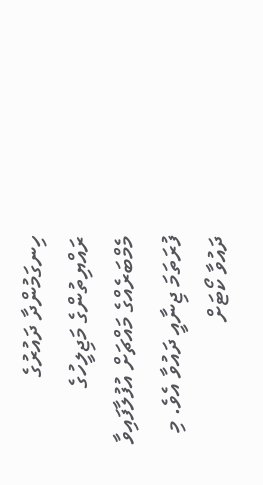ހިނގަމުންދާ ދައުރުގެ ރައްޔިތުންގެ މަޖިލީހުގެ މެމްބަރެއްގެ މައްޗަށް އުފުލާފައިވާ ފުރަތަމަ ޖިނާއީ ދައުވާ އެވެ. މި ދައުވާ ކޯޓަށް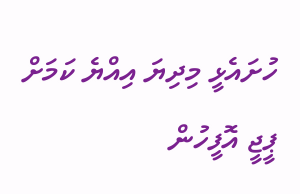ހުށައެޅީ މިދިޔަ އިއްޔެ ކަމަށް ޕީޖީ އޮފީހުން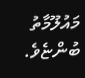މައުލޫމާތު ބުންޏެވެ.